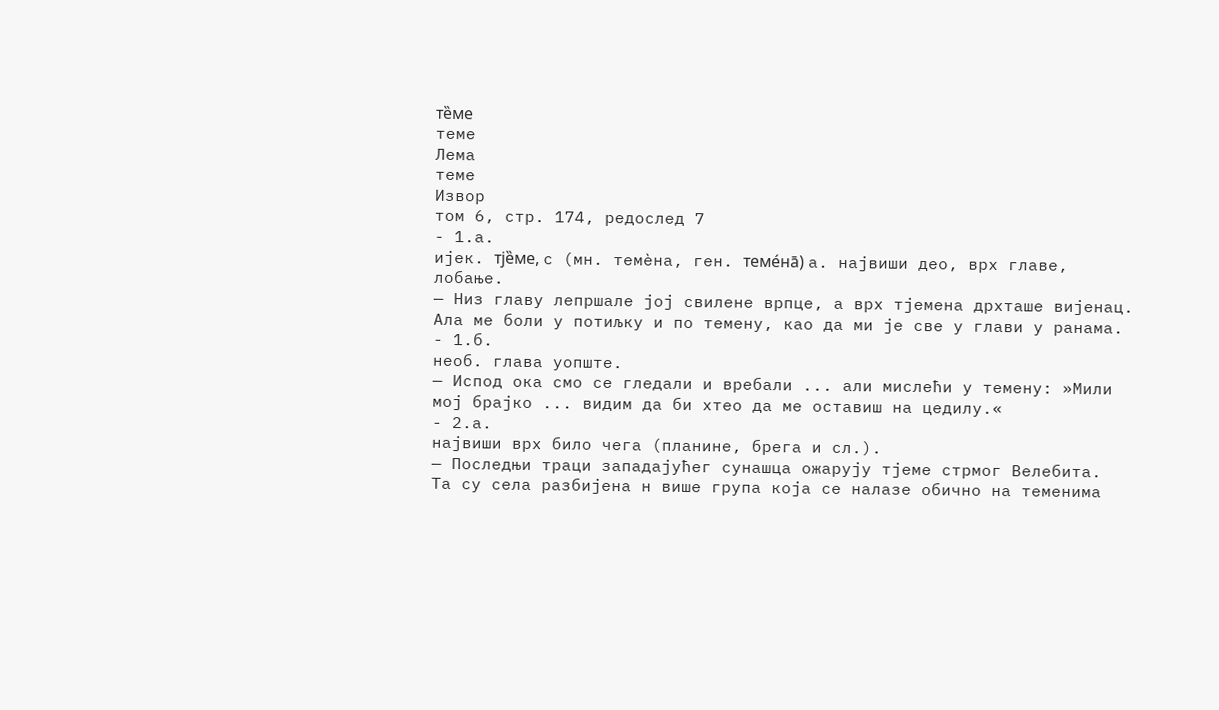те̏ме
теме
Лема
теме
Извор
том 6, стр. 174, редослед 7
- 1.а.
ијек. тје̏ме, с (мн. темѐна, ген. теме́на̄) а. највиши део, врх главе, лобање.
— Низ главу лепршале јој свилене врпце, а врх тјемена дрхташе вијенац.
Ала ме боли у потиљку и по темену, као да ми је све у глави у ранама.
- 1.б.
необ. глава уопште.
— Испод ока смо се гледали и вребали ... али мислећи у темену: »Мили мој брајко ... видим да би хтео да ме оставиш на цедилу.«
- 2.а.
највиши врх било чега (планине, брега и сл.).
— Последњи траци западајућег сунашца ожарују тјеме стрмог Велебита.
Та су села разбијена н више група која се налазе обично на теменима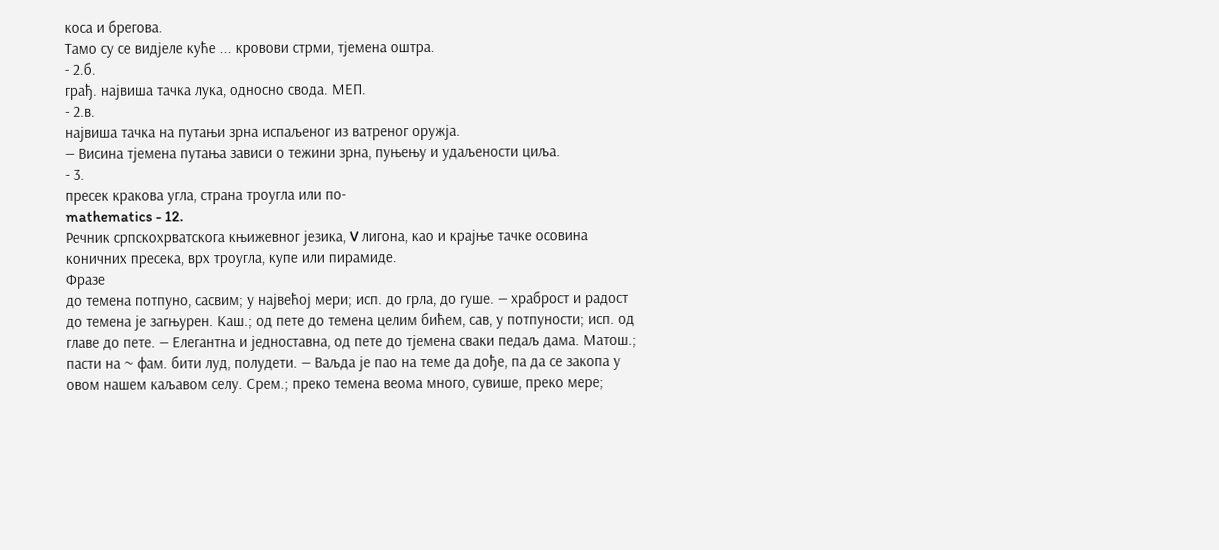коса и брегова.
Тамо су се видјеле куће ... кровови стрми, тјемена оштра.
- 2.б.
грађ. највиша тачка лука, односно свода. МЕП.
- 2.в.
највиша тачка на путањи зрна испаљеног из ватреног оружја.
— Висина тјемена путања зависи о тежини зрна, пуњењу и удаљености циља.
- 3.
пресек кракова угла, страна троугла или по-
mathematics - 12.
Речник српскохрватскога књижевног језика, V лигона, као и крајње тачке осовина коничних пресека, врх троугла, купе или пирамиде.
Фразе
до темена потпуно, сасвим; у највећој мери; исп. до грла, до rуше. — храброст и радост до темена је загњурен. Каш.; од пете до темена целим бићем, сав, у потпуности; исп. од главе до пете. — Елегантна и једноставна, од пете до тјемена сваки педаљ дама. Матош.; пасти на ~ фам. бити луд, полудети. — Ваљда је пао на теме да дође, па да се закопа у овом нашем каљавом селу. Срем.; преко темена веома много, сувише, преко мере;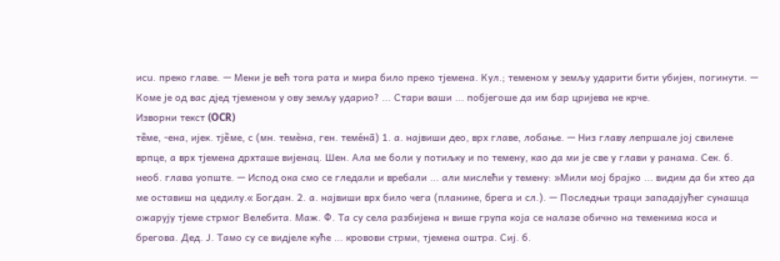исu. преко главе. — Мени је већ тоrа рата и мира било преко тјемена. Кул.; теменом у земљу ударити бити убијен, погинути. — Коме је од вас дјед тјеменом у ову земљу ударио? ... Стари ваши ... побјегоше да им бар цријева не крче.
Изворни текст (OCR)
те̏ме, -ена, ијек. тје̏ме, с (мн. темѐна, ген. теме́на̄) 1. а. највиши део, врх главе, лобање. — Низ главу лепршале јој свилене врпце, а врх тјемена дрхташе вијенац. Шен. Ала ме боли у потиљку и по темену, као да ми је све у глави у ранама. Сек. б. необ. глава уопште. — Испод ока смо се гледали и вребали ... али мислећи у темену: »Мили мој брајко ... видим да би хтео да ме оставиш на цедилу.« Богдан. 2. а. највиши врх било чега (планине, брега и сл.). — Последњи траци западајућег сунашца ожарују тјеме стрмог Велебита. Маж. Ф. Та су села разбијена н више група која се налазе обично на теменима коса и брегова. Дед. Ј. Тамо су се видјеле куће ... кровови стрми, тјемена оштра. Сиј. б.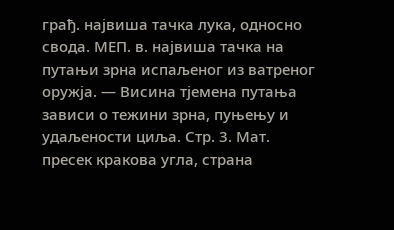грађ. највиша тачка лука, односно свода. МЕП. в. највиша тачка на путањи зрна испаљеног из ватреног оружја. — Висина тјемена путања зависи о тежини зрна, пуњењу и удаљености циља. Стр. 3. Мат. пресек кракова угла, страна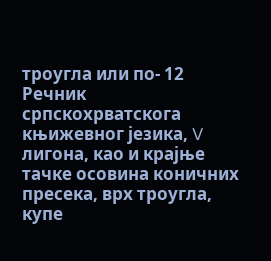троугла или по- 12 Речник српскохрватскога књижевног језика, V лигона, као и крајње тачке осовина коничних пресека, врх троугла, купе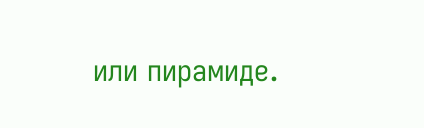или пирамиде.